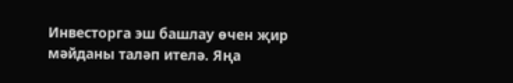Инвесторга эш башлау өчен җир мәйданы таләп ителә. Яңа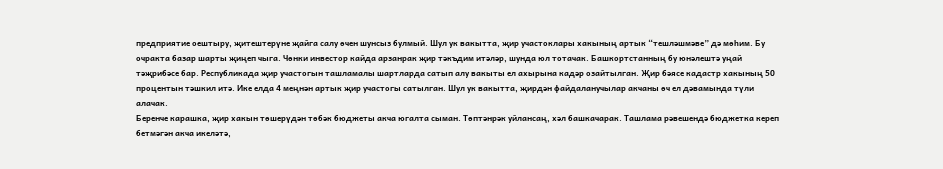предприятие оештыру, җитештерүне җайга салу өчен шунсыз булмый. Шул ук вакытта, җир участоклары хакының артык “тешләшмәве” дә мөһим. Бу очракта базар шарты җиңеп чыга. Чөнки инвестор кайда арзанрак җир тәкъдим итәләр, шунда юл тотачак. Башкортстанның бу юнәлештә уңай тәҗрибәсе бар. Республикада җир участогын ташламалы шартларда сатып алу вакыты ел ахырына кадәр озайтылган. Җир бәясе кадастр хакының 50 процентын тәшкил итә. Ике елда 4 меңнән артык җир участогы сатылган. Шул ук вакытта, җирдән файдаланучылар акчаны өч ел дәвамында түли алачак.
Беренче карашка, җир хакын төшерүдән төбәк бюджеты акча югалта сыман. Төптәнрәк уйлансаң, хәл башкачарак. Ташлама рәвешендә бюджетка кереп бетмәгән акча икеләтә,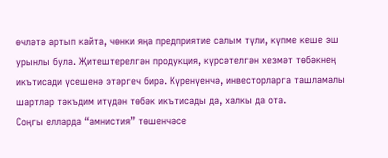өчләтә артып кайта, чөнки яңа предприятие салым түли, күпме кеше эш урынлы була. Җитештерелгән продукция, күрсәтелгән хезмәт төбәкнең икътисади үсешенә этәргеч бирә. Күренүенчә, инвесторларга ташламалы шартлар тәкъдим итүдән төбәк икътисады да, халкы да ота.
Соңгы елларда “амнистия” төшенчәсе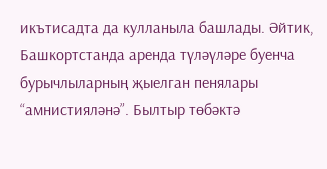икътисадта да кулланыла башлады. Әйтик, Башкортстанда аренда түләүләре буенча бурычлыларның җыелган пенялары “амнистияләнә”. Былтыр төбәктә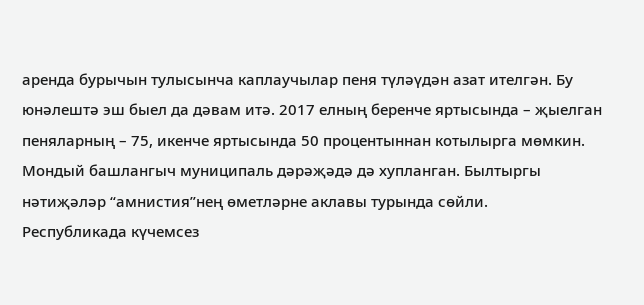аренда бурычын тулысынча каплаучылар пеня түләүдән азат ителгән. Бу юнәлештә эш быел да дәвам итә. 2017 елның беренче яртысында – җыелган пеняларның – 75, икенче яртысында 50 процентыннан котылырга мөмкин. Мондый башлангыч муниципаль дәрәҗәдә дә хупланган. Былтыргы нәтиҗәләр “амнистия”нең өметләрне аклавы турында сөйли.
Республикада күчемсез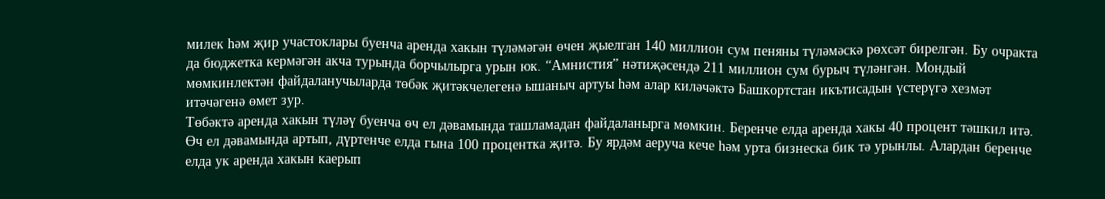милек һәм җир участоклары буенча аренда хакын түләмәгән өчен җыелган 140 миллион сум пеняны түләмәскә рөхсәт бирелгән. Бу очракта да бюджетка кермәгән акча турында борчылырга урын юк. “Амнистия” нәтиҗәсендә 211 миллион сум бурыч түләнгән. Мондый мөмкинлектән файдаланучыларда төбәк җитәкчелегенә ышаныч артуы һәм алар киләчәктә Башкортстан икътисадын үстерүгә хезмәт итәчәгенә өмет зур.
Төбәктә аренда хакын түләү буенча өч ел дәвамында ташламадан файдаланырга мөмкин. Беренче елда аренда хакы 40 процент тәшкил итә. Өч ел дәвамында артып, дүртенче елда гына 100 процентка җитә. Бу ярдәм аеруча кече һәм урта бизнеска бик тә урынлы. Алардан беренче елда ук аренда хакын каерып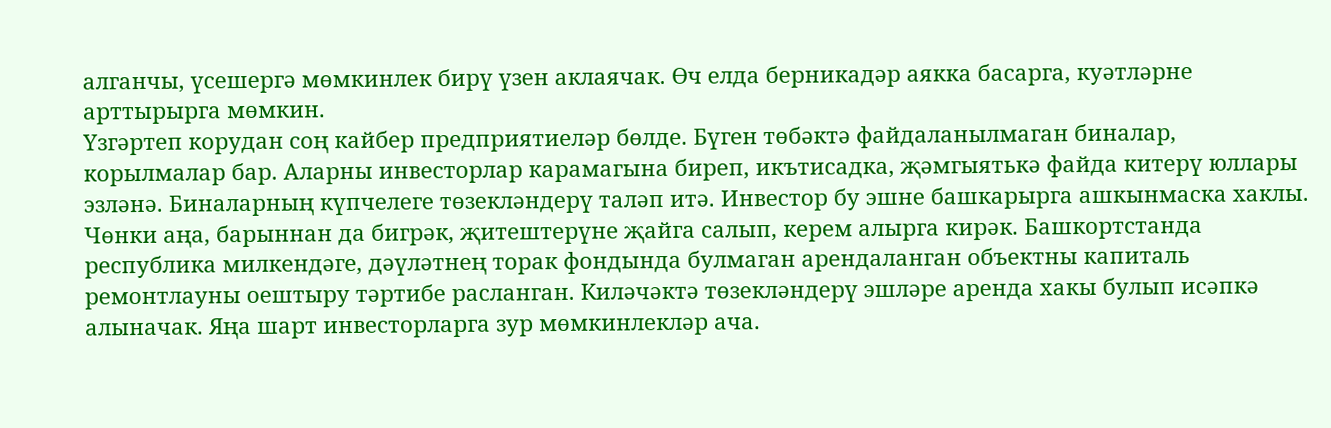алганчы, үсешергә мөмкинлек бирү үзен аклаячак. Өч елда берникадәр аякка басарга, куәтләрне арттырырга мөмкин.
Үзгәртеп корудан соң кайбер предприятиеләр бөлде. Бүген төбәктә файдаланылмаган биналар, корылмалар бар. Аларны инвесторлар карамагына биреп, икътисадка, җәмгыятькә файда китерү юллары эзләнә. Биналарның күпчелеге төзекләндерү таләп итә. Инвестор бу эшне башкарырга ашкынмаска хаклы. Чөнки аңа, барыннан да бигрәк, җитештерүне җайга салып, керем алырга кирәк. Башкортстанда республика милкендәге, дәүләтнең торак фондында булмаган арендаланган объектны капиталь ремонтлауны оештыру тәртибе расланган. Киләчәктә төзекләндерү эшләре аренда хакы булып исәпкә алыначак. Яңа шарт инвесторларга зур мөмкинлекләр ача.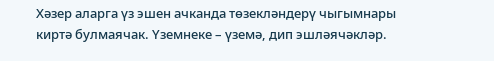Хәзер аларга үз эшен ачканда төзекләндерү чыгымнары киртә булмаячак. Үземнеке – үземә, дип эшләячәкләр.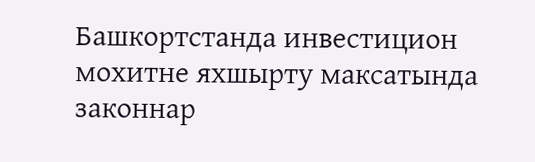Башкортстанда инвестицион мохитне яхшырту максатында законнар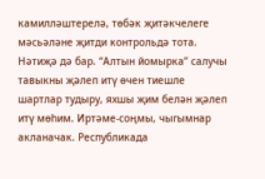камилләштерелә, төбәк җитәкчелеге мәсьәләне җитди контрольдә тота. Нәтиҗә дә бар. “Алтын йомырка” салучы тавыкны җәлеп итү өчен тиешле шартлар тудыру, яхшы җим белән җәлеп итү мөһим. Иртәме-соңмы, чыгымнар акланачак. Республикада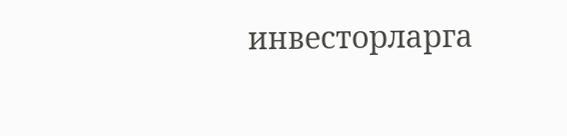инвесторларга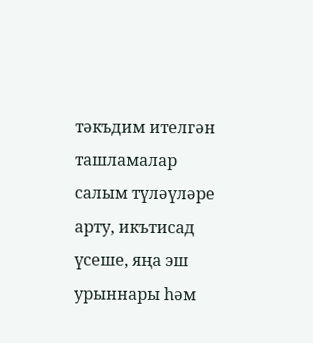тәкъдим ителгән ташламалар салым түләүләре арту, икътисад үсеше, яңа эш урыннары һәм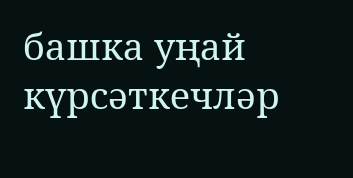башка уңай күрсәткечләр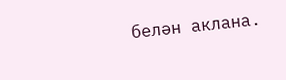белән аклана.